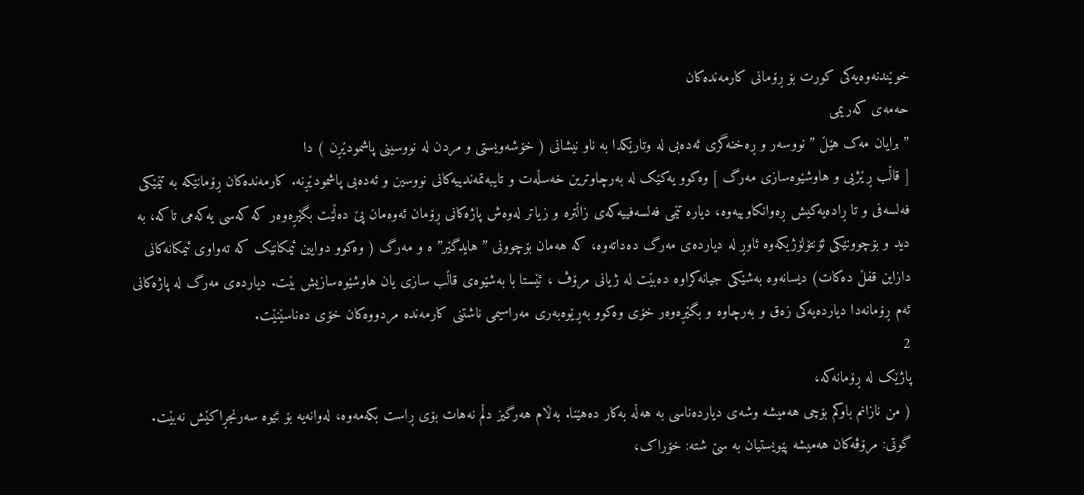خوێندنەوەیەکی کورت بۆ ڕۆمانی کارمەندەکان
حەمەی کەریمی
” برایان مەک هێڵ ” نووسەر و ڕەخنەگری ئەدەبی لە وتارێکدا بە ناو نیشانی ( خۆشەویستی و مردن لە نووسینی پاشمودێڕن ) دا
[ قاڵب ڕێژیی و هاوشێوەسازی مەرگ ] وەکوو یەکێک لە بەرچاوترین خەسڵەت و تایبەتمەندییەکانی نووسین و ئەدەبی پاشمودێڕنە. کارمەندەکان ڕۆمانێکە بە تێمێکی فەلسەفی و تا ڕادەیەکیش ڕەوانکاوییەوە، دیارە تێمی فەلسەفییەکەی زاڵترە و زیاتر لەوەش پاژەکانی ڕۆمان ئەوەمان پێ دەڵێت بگێڕەوەر کە کەسی یەکەمی تاکە، بە دید و بۆچوونێکی ئۆنتۆلۆژیکەوە ئاوڕ لە دیاردەی مەرگ دەداتەوە، کە هەمان بۆچوونی ” هایدگێر”ە و مەرگ ( وەکوو دوایین ئیمکانێک کە تەواوی ئیمکانەکانی دازاین قفڵ دەکات) دیسانەوە بەشێکی جیانەکراوە دەبێت لە ژیانی مرۆڤ ، ئێستا با بەشێوەی قاڵب سازی یان هاوشێوەسازیش بێت. دیاردەی مەرگ لە پاژەکانی ئەم ڕۆمانەدا دیاردەیەکی زەق و بەرچاوە و بگێڕەوەر خۆی وەکوو بەڕێوەبەری مەراسیمی ناشتنی کارمەندە مردووەکان خۆی دەناسێنێت.
2
پاژێک لە ڕۆمانەکە،
( من نازانم باوکم بۆچی هەمیشە وشەی دیاردەناسی بە هەڵە بەکار دەهێنا. بەڵام هەرگیز دڵم نەهات بۆی ڕاست بکەمەوە، لەوانەیە بۆ ئێوە سەرنجڕاکێش نەبێت. گوتی: مرۆڤەکان هەمیشە پێویستیان بە سێ شتە: خۆراک،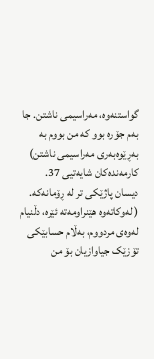گواستنەوە، مەراسیمی ناشتن. جا بەم جۆرە بوو که من بووم به بەڕێوەبەری مەراسیمی ناشتن) کارمەندەکان شایەتیی 37.
دیسان پاژێکی تر لە ڕۆمانەکە.
( لەوکاتەوە هێنراومەتە ئێرە، دڵنیام لەوەی مردووم، بەڵام حسابێکی تۆزێک جیاوازیان بۆ من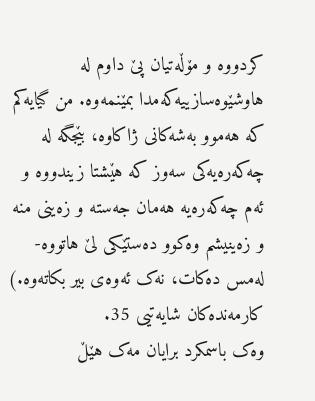کردووە و مۆڵەتیان پێ داوم لە هاوشێوەسازییەکەمدا بمێنمەوە. من گیایەکم کە هەموو بەشەکانی ژاکاوە، بێجگە لە چەکەرەیەکی سەوز کە هێشتا زیندووە و ئەم چەکەرەیە هەمان جەستە و زەینی منە و زەینیشم وەکوو دەستێکی لێ هاتووە- لەمس دەکات، نەک ئەوەی بیر بکاتەوە.) کارمەندەکان شایەتیی 35.
وەک باسمکرد برایان مەک هێڵ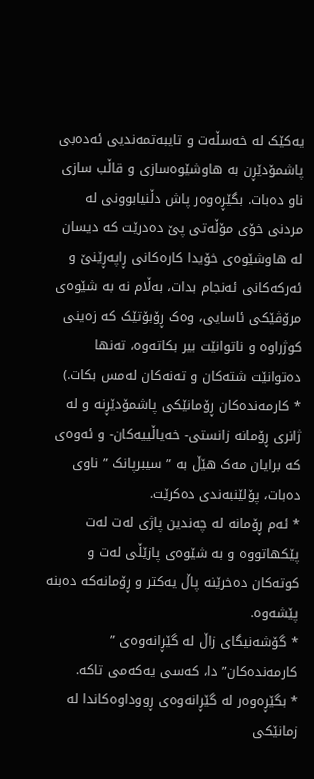یەکێک لە خەسڵەت و تایبەتمەندیی ئەدەبی پاشمۆدێڕن بە هاوشێوەسازی و قاڵب سازی ناو دەبات. بگێڕەوەر پاش دڵنیابوونی لە مردنی خۆی مۆڵەتی پێ دەدرێت کە دیسان لە هاوشێوەی خۆیدا کارەکانی ڕاپەڕێنێ و ئەرکەکانی ئەنجام بدات، بەڵام نە بە شێوەی مرۆڤێکی ئاسایی، وەک ڕۆبۆتێک کە زەینی کوژراوە و ناتوانێت بیر بکاتەوە، تەنها دەتوانێت شتەکان و تەنەکان لەمس بکات.)
٭ کارمەندەکان ڕۆمانێکی پاشمۆدێڕنە و لە ژانری ڕۆمانە زانستی- خەیاڵییەکان- و ئەوەی کە برایان مەک هێڵ بە ” سیبرپانک ” ناوی دەبات، پۆلێنبەندی دەکرێت.
٭ ئەم ڕۆمانە لە چەندین پاژی لەت لەت پێکهاتووە و بە شێوەی پازێڵی لەت و کوتەکان دەخرێنە پاڵ یەکتر و ڕۆمانەکە دەبنە پێشەوە.
٭ گۆشەنیگای زاڵ لە گێڕانەوەی ” کارمەندەکان” دا، کەسی یەکەمی تاکە.
٭ بگێڕەوەر لە گێڕانەوەی ڕووداوەکاندا لە زمانێکی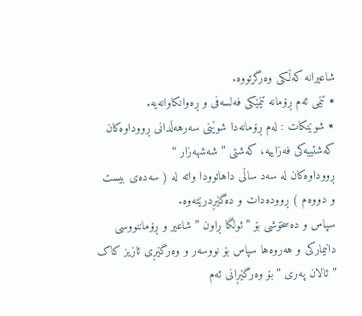شاعیرانە کەڵکی وەرگرتووە.
٭ تێمی ئەم ڕۆمانە تێمێکی فەلسەفی و ڕەوانکاوانەیە.
٭ شوێنکات : لەم ڕۆمانەدا شوێنی سەرهەڵدانی ڕووداوەکان کەشتییەکی فەزاییە، کەشتی ” شەشهەزار “
ڕووداوەکان لە سەد ساڵی داهاتوودا واتە لە ( سەدەی بیست و دووەم ) ڕوودەدات و دەگێڕدرێتەوە.
سپاس و دەسخۆشی بۆ ” ئولگا ڕاون ” شاعیر و ڕۆماننووسی دانیمارکی و هەروەها سپاس بۆ نووسەر و وەرگێڕی ئازیز کاک ” ئالان پەری ” بۆ وەرگێڕانی ئەم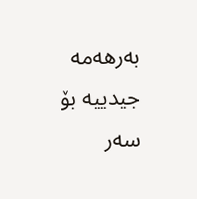بەرهەمە جیدییە بۆ سەر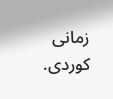زمانی کوردی.